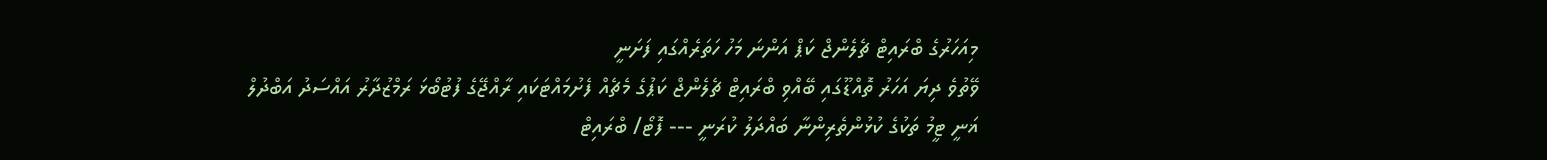މިއަހަރުގެ ބްރައިޓް ޗެލެންޖް ކަޕް އަންނަ މަހު ހަތަރެއްގައި ފަށަނީ
ވޭތުވެ ދިޔަ އަހަރު ތޮއްޑޫގައި ބޭއްވި ބްރައިޓް ޗެލެންޖް ކަޕުގެ މެޗެއް ފެށުމައްޓަކައި ރާއްޖޭގެ ފުޓުބޯޅަ ރަމްޒުދާރު އައްސަދު އަބްދުލް ޣަނީ ޓީމު ތަކުގެ ކުޅުންތެރިންނާ ބައްދަލު ކުރަނީ --- ފޮޓޯ/ ބްރައިޓް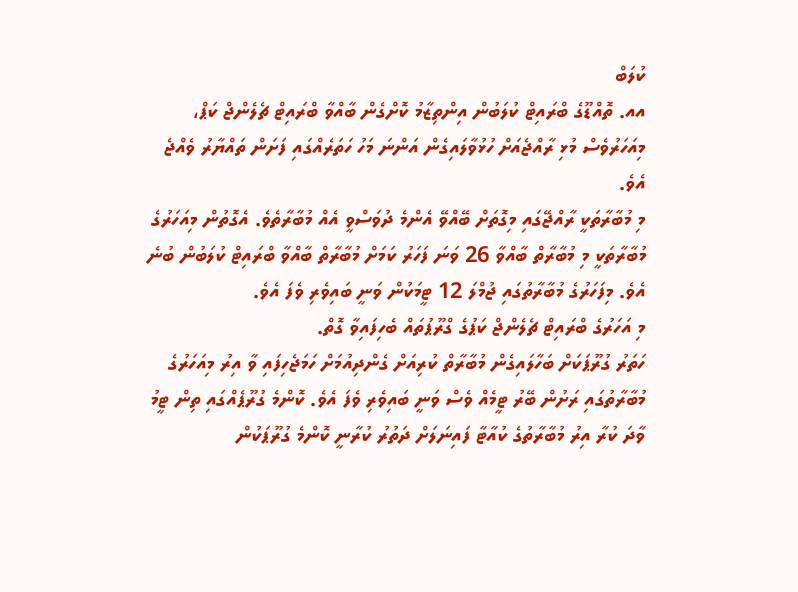ކުލަބް
އއ. ތޮއްޑޫގެ ބްރައިޓް ކުލަބުން އިންތިޒާމު ކޮށްގެން ބާއްވާ ބްރައިޓް ޗެލެންޖް ކަޕް، މިއަހަރުވެސް މުޅި ރާއްޖެއަށް ހުޅުވާލައިގެން އަންނަ މަހު ހަތަރެއްގައި ފަށަން ތައްޔާރު ވެއްޖެ އެވެ.
މި މުބާރާތަކީ ރާއްޖޭގައި މިގޮތަށް ބޭއްވޭ އެންމެ ދުވަސްވީ އެއް މުބާރާތެވެ. އެގޮތުން މިއަހަރުގެ މުބާރާތަކީ މި މުބާރާތް ބާއްވާ 26 ވަނަ ފަހަރު ކަމަށް މުބާރާތް ބާއްވާ ބްރައިޓް ކުލަބުން ބުނެ އެވެ. މިފަހަރުގެ މުބާރާތުގައި ޖުމްލަ 12 ޓީމަކުން ވަނީ ބައިވެރި ވެފަ އެވެ.
މި އަހަރުގެ ބްރައިޓް ޗެލެންޖް ކަޕުގެ ގްރޫޕުތައް ބެހިފައިވާ ގޮތް.
ހަތަރު ގުރޫޕަކަށް ބަހާލައިގެން މުބާރާތް ކުރިއަށް ގެންދިއުމަށް ހަމަޖެހިފައި ވާ އިރު މިއަހަރުގެ މުބާރާތުގައި ރަށުން ބޭރު ޓީމެއް ވެސް ވަނީ ބައިވެރި ވެފަ އެވެ. ކޮންމެ ގުރޫޕެއްގައި ތިން ޓީމު ވާދަ ކުރާ އިރު މުބާރާތުގެ ކުއާޓާ ފައިނަލަށް ދަތުރު ކުރާނީ ކޮންމެ ގުރޫޕަކުން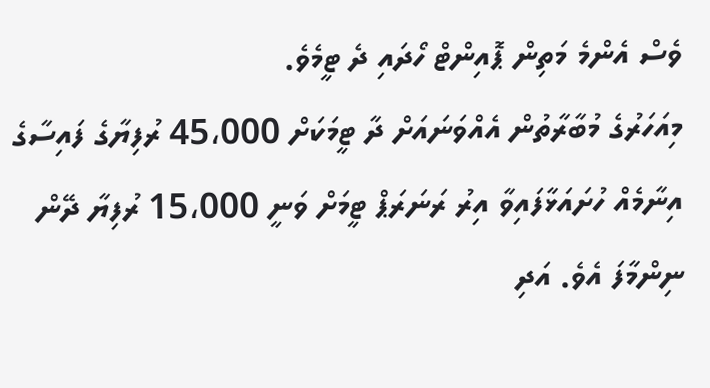ވެސް އެންމެ މަތިން ޕޮއިންޓް ހޯދައި ދެ ޓީމެވެ.
މިއަހަރުގެ މުބާރާތުން އެއްވަނައަށް ދާ ޓީމަކަށް 45،000 ރުފިޔާގެ ފައިސާގެ އިނާމެއް ހުށައަޅާފައިވާ އިރު ރަނަރަޕް ޓީމަށް ވަނީ 15،000 ރުފިޔާ ދޭން ނިންމާފަ އެވެ. އަދި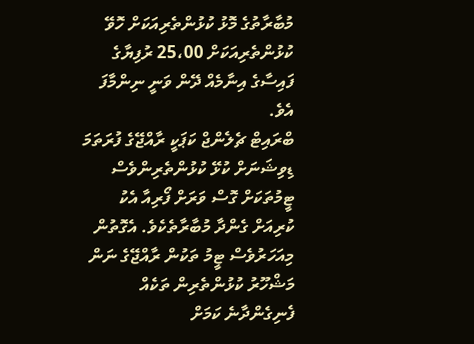މުބާރާތުގެ މޮޅު ކުޅުންތެރިއަކަށް ހޮވޭ ކުޅުންތެރިއަކަށް 25،00 ރުފިޔާގެ ފައިސާގެ އިނާމެއް ދޭން ވަނީ ނިންމާފަ އެވެ.
ބްރައިޓް ޗެލެންޖް ކަޕަކީ ރާއްޖޭގެ ފުރަތަމަ ޑިވިޝަނަށް ކުޅޭ ކުޅުންތެރިންވެސް ޓީމުތަކަށް ގޮސް ވަރަށް ފޯރިއާ އެކު ކުރިއަށް ގެންދާ މުބާރާތެކެވެ. އެގޮތުން މިއަހަރުވެސް ޓީމު ތަކުން ރާއްޖޭގެ ނަން މަޝްހޫރު ކުޅުންތެރިން ތަކެއް ފެނިގެންދާނެ ކަމަށް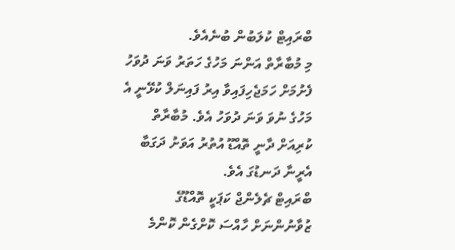ބްރައިޓް ކުލަބުން ބުނެއެވެ.
މި މުބާރާތް އަންނަ މަހުގެ ހަތަރު ވަނަ ދުވަހު ފެށުމަށް ހަމަޖެހިފައިވާ އިރު ފައިނަލް ކުޅޭނީ އެ މަހުގެ ނުވަ ވަނަ ދުވަހު އެވެ. މުބާރާތް ކުރިއަށް ދާނީ ތޮއްޑޫ އުތުރު އަވަށު ދަގަބާ އެރީނާ ދަނޑުގަ އެވެ.
ބްރައިޓް ޗެލެންޖް ކަޕަކީ ތޮއްޑޫގެ ޒުވާނުންނަށް ހާއްސަ ކޮށްގެން ކޮންމެ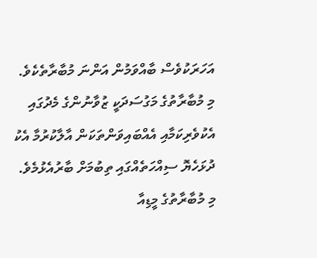އަހަރަކުވެސް ބާއްވަމުން އަންނަ މުބާރާތެކެވެ. މި މުބާރާތުގެ މަގުސަދަކީ ޒުވާނުންގެ މެދުގައި އެކުވެރިކަމާއި އެއްބައިވަންތަކަން އާލާކުރުމާ އެކު ދުޅަހެޔޮ ސިއްހަތެއްގައި ތިބުމަށް ބާރުއެޅުމެވެ.
މި މުބާރާތުގެ މީޑިއާ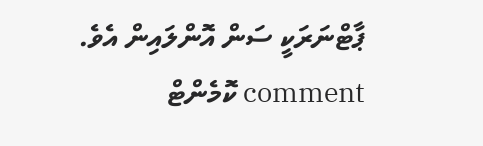ޕާޓްނަރަކީ ސަން އޮންލައިން އެވެ.
comment ކޮމެންޓް